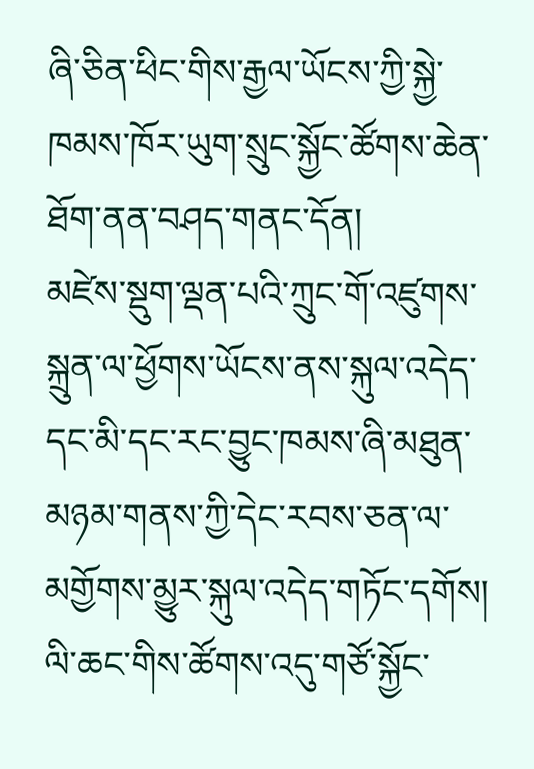ཞི་ཅིན་ཕིང་གིས་རྒྱལ་ཡོངས་ཀྱི་སྐྱེ་ཁམས་ཁོར་ཡུག་སྲུང་སྐྱོང་ཚོགས་ཆེན་ཐོག་ནན་བཤད་གནང་དོན།
མཛེས་སྡུག་ལྡན་པའི་ཀྲུང་གོ་འཛུགས་སྐྲུན་ལ་ཕྱོགས་ཡོངས་ནས་སྐུལ་འདེད་དང་མི་དང་རང་བྱུང་ཁམས་ཞི་མཐུན་མཉམ་གནས་ཀྱི་དེང་རབས་ཅན་ལ་མགྱོགས་མྱུར་སྐུལ་འདེད་གཏོང་དགོས།
ལི་ཆང་གིས་ཚོགས་འདུ་གཙོ་སྐྱོང་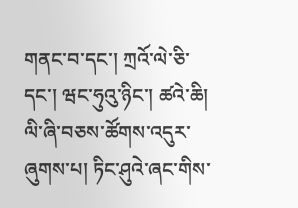གནང་བ་དང་། ཀྲའོ་ལེ་ཅི་དང་། ཝང་ཧུའུ་ཉིང་། ཚའེ་ཆི། ལི་ཞི་བཅས་ཚོགས་འདུར་ཞུགས་པ། ཏིང་ཤུའེ་ཞང་གིས་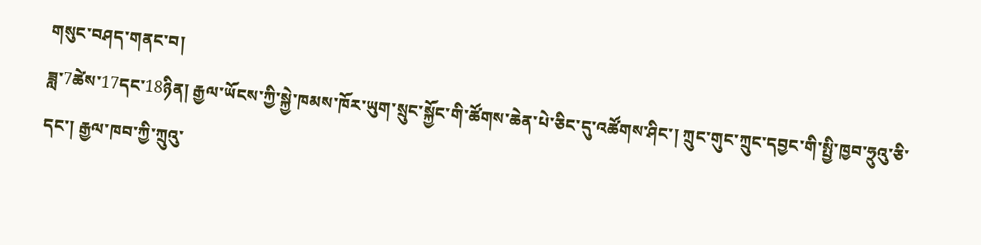གསུང་བཤད་གནང་བ།
ཟླ་7ཚེས་17དང་18ཉིན། རྒྱལ་ཡོངས་ཀྱི་སྐྱེ་ཁམས་ཁོར་ཡུག་སྲུང་སྐྱོང་གི་ཚོགས་ཆེན་པེ་ཅིང་དུ་འཚོགས་ཤིང་། ཀྲུང་གུང་ཀྲུང་དབྱང་གི་སྤྱི་ཁྱབ་ཧྲུའུ་ཅི་དང་། རྒྱལ་ཁབ་ཀྱི་ཀྲུའུ་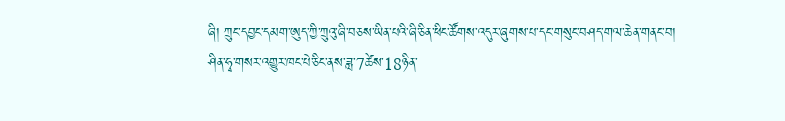ཞི། ཀྲུང་དབྱང་དམག་ཨུད་ཀྱི་ཀྲུའུ་ཞི་བཅས་ཡིན་པའི་ཞི་ཅིན་ཕིང་ཚོགས་འདུར་ཞུགས་པ་དང་གསུང་བཤད་གལ་ཆེན་གནང་བ།
ཤིན་ཧྭ་གསར་འགྱུར་ཁང་པེ་ཅིང་ནས་ཟླ་7ཚེས་18ཉིན་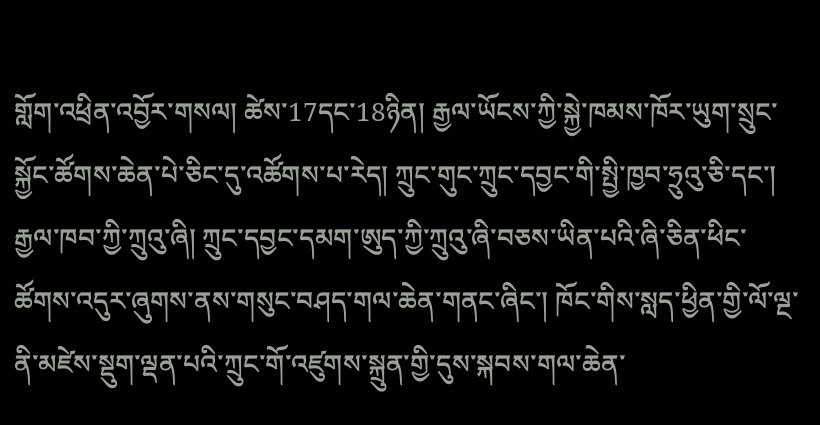གློག་འཕྲིན་འབྱོར་གསལ། ཚེས་17དང་18ཉིན། རྒྱལ་ཡོངས་ཀྱི་སྐྱེ་ཁམས་ཁོར་ཡུག་སྲུང་སྐྱོང་ཚོགས་ཆེན་པེ་ཅིང་དུ་འཚོགས་པ་རེད། ཀྲུང་གུང་ཀྲུང་དབྱང་གི་སྤྱི་ཁྱབ་ཧྲུའུ་ཅི་དང་། རྒྱལ་ཁབ་ཀྱི་ཀྲུའུ་ཞི། ཀྲུང་དབྱང་དམག་ཨུད་ཀྱི་ཀྲུའུ་ཞི་བཅས་ཡིན་པའི་ཞི་ཅིན་ཕིང་ཚོགས་འདུར་ཞུགས་ནས་གསུང་བཤད་གལ་ཆེན་གནང་ཞིང་། ཁོང་གིས་སླད་ཕྱིན་གྱི་ལོ་ལྔ་ནི་མཛེས་སྡུག་ལྡན་པའི་ཀྲུང་གོ་འཛུགས་སྐྲུན་གྱི་དུས་སྐབས་གལ་ཆེན་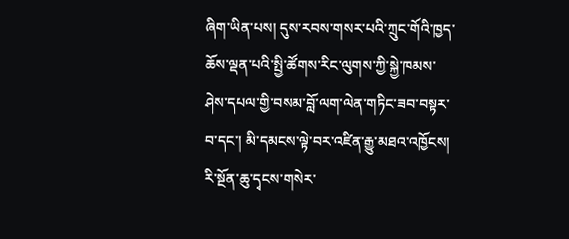ཞིག་ཡིན་པས། དུས་རབས་གསར་པའི་ཀྲུང་གོའི་ཁྱད་ཆོས་ལྡན་པའི་སྤྱི་ཚོགས་རིང་ལུགས་ཀྱི་སྐྱེ་ཁམས་ཤེས་དཔལ་གྱི་བསམ་བློ་ལག་ལེན་གཏིང་ཟབ་བསྟར་བ་དང་། མི་དམངས་ལྟེ་བར་འཛིན་རྒྱུ་མཐའ་འཁྱོངས། རི་སྔོན་ཆུ་དྭངས་གསེར་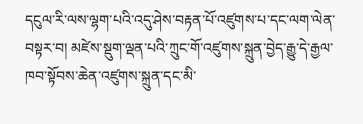དངུལ་རི་ལས་ལྷག་པའི་འདུ་ཤེས་བརྟན་པོ་འཛུགས་པ་དང་ལག་ལེན་བསྟར་བ། མཛེས་སྡུག་ལྡན་པའི་ཀྲུང་གོ་འཛུགས་སྐྲུན་བྱེད་རྒྱུ་དེ་རྒྱལ་ཁབ་སྟོབས་ཆེན་འཛུགས་སྐྲུན་དང་མི་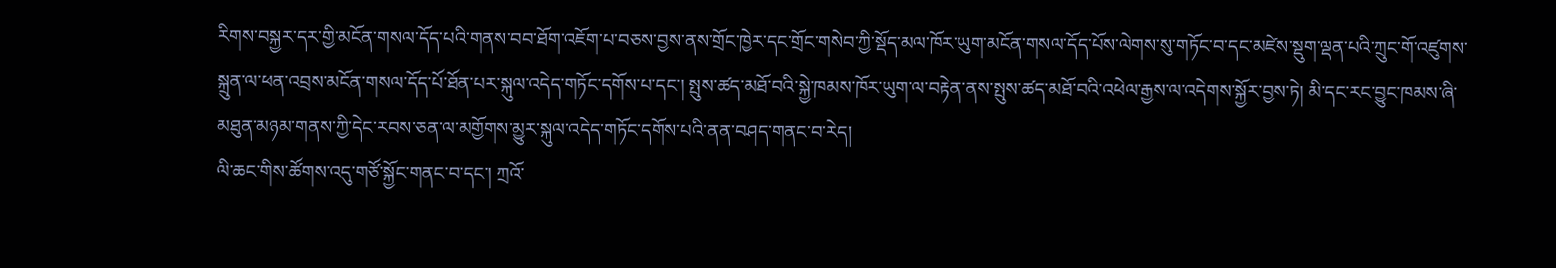རིགས་བསྐྱར་དར་གྱི་མངོན་གསལ་དོད་པའི་གནས་བབ་ཐོག་འཇོག་པ་བཅས་བྱས་ནས་གྲོང་ཁྱེར་དང་གྲོང་གསེབ་ཀྱི་སྡོད་མལ་ཁོར་ཡུག་མངོན་གསལ་དོད་པོས་ལེགས་སུ་གཏོང་བ་དང་མཛེས་སྡུག་ལྡན་པའི་ཀྲུང་གོ་འཛུགས་སྐྲུན་ལ་ཕན་འབྲས་མངོན་གསལ་དོད་པོ་ཐོན་པར་སྐུལ་འདེད་གཏོང་དགོས་པ་དང་། སྤུས་ཚད་མཐོ་བའི་སྐྱེ་ཁམས་ཁོར་ཡུག་ལ་བརྟེན་ནས་སྤུས་ཚད་མཐོ་བའི་འཕེལ་རྒྱས་ལ་འདེགས་སྐྱོར་བྱས་ཏེ། མི་དང་རང་བྱུང་ཁམས་ཞི་མཐུན་མཉམ་གནས་ཀྱི་དེང་རབས་ཅན་ལ་མགྱོགས་མྱུར་སྐུལ་འདེད་གཏོང་དགོས་པའི་ནན་བཤད་གནང་བ་རེད།
ལི་ཆང་གིས་ཚོགས་འདུ་གཙོ་སྐྱོང་གནང་བ་དང་། ཀྲའོ་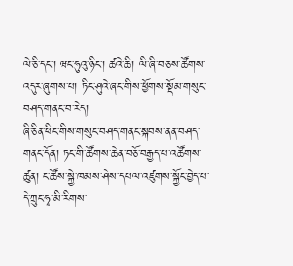ལེ་ཅི་དང་། ཝང་ཧུའུ་ཉིང་། ཚའེ་ཆི། ལི་ཞི་བཅས་ཚོགས་འདུར་ཞུགས་པ། ཏིང་ཤུའེ་ཞང་གིས་ཕྱོགས་སྡོམ་གསུང་བཤད་གནང་བ་རེད།
ཞི་ཅིན་ཕིང་གིས་གསུང་བཤད་གནང་སྐབས་ནན་བཤད་གནང་དོན། ཏང་གི་ཚོགས་ཆེན་བཅོ་བརྒྱད་པ་འཚོགས་ཚུན། ང་ཚོས་སྐྱེ་ཁམས་ཤེས་དཔལ་འཛུགས་སྐྱོང་བྱེད་པ་དེ་ཀྲུང་ཧྭ་མི་རིགས་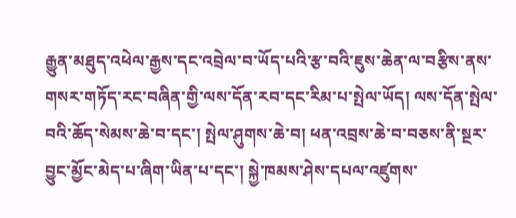རྒྱུན་མཐུད་འཕེལ་རྒྱས་དང་འབྲེལ་བ་ཡོད་པའི་རྩ་བའི་ཇུས་ཆེན་ལ་བརྩིས་ནས་གསར་གཏོད་རང་བཞིན་གྱི་ལས་དོན་རབ་དང་རིམ་པ་སྤེལ་ཡོད། ལས་དོན་སྤེལ་བའི་ཆོད་སེམས་ཆེ་བ་དང་། སྤེལ་ཤུགས་ཆེ་བ། ཕན་འབྲས་ཆེ་བ་བཅས་ནི་སྔར་བྱུང་མྱོང་མེད་པ་ཞིག་ཡིན་པ་དང་། སྐྱེ་ཁམས་ཤེས་དཔལ་འཛུགས་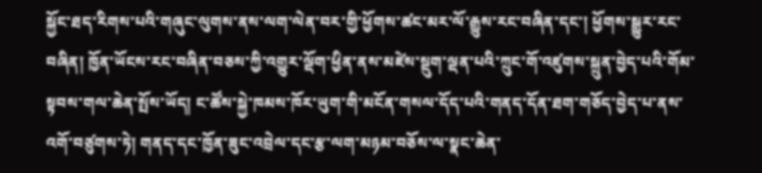སྐྱོང་ཐད་རིགས་པའི་གཞུང་ལུགས་ནས་ལག་ལེན་བར་གྱི་ཕྱོགས་ཚང་མར་ལོ་རྒྱུས་རང་བཞིན་དང་། ཕྱོགས་སྒྱུར་རང་བཞིན། ཁྱོན་ཡོངས་རང་བཞིན་བཅས་ཀྱི་འགྱུར་ལྡོག་ཕྱིན་ནས་མཛེས་སྡུག་ལྡན་པའི་ཀྲུང་གོ་འཛུགས་སྐྲུན་བྱེད་པའི་གོམ་སྟབས་གལ་ཆེན་སྤོས་ཡོད། ང་ཚོས་སྐྱེ་ཁམས་ཁོར་ཡུག་གི་མངོན་གསལ་དོད་པའི་གནད་དོན་ཐག་གཅོད་བྱེད་པ་ནས་འགོ་བཙུགས་ཏེ། གནད་དང་ཁྱོན་ཟུང་འབྲེལ་དང་རྩ་ལག་མཉམ་བཅོས་ལ་སྣང་ཆེན་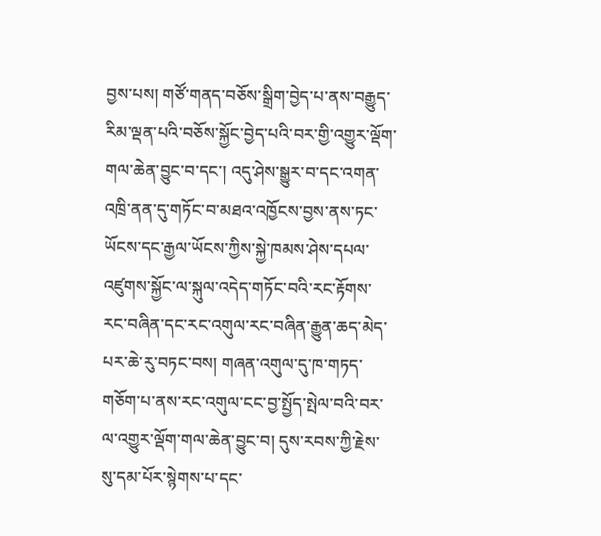བྱས་པས། གཙོ་གནད་བཅོས་སྒྲིག་བྱེད་པ་ནས་བརྒྱུད་རིམ་ལྡན་པའི་བཅོས་སྐྱོང་བྱེད་པའི་བར་གྱི་འགྱུར་ལྡོག་གལ་ཆེན་བྱུང་བ་དང་། འདུ་ཤེས་སྒྱུར་བ་དང་འགན་འཁྲི་ནན་དུ་གཏོང་བ་མཐའ་འཁྱོངས་བྱས་ནས་ཏང་ཡོངས་དང་རྒྱལ་ཡོངས་ཀྱིས་སྐྱེ་ཁམས་ཤེས་དཔལ་འཛུགས་སྐྱོང་ལ་སྐུལ་འདེད་གཏོང་བའི་རང་རྟོགས་རང་བཞིན་དང་རང་འགུལ་རང་བཞིན་རྒྱུན་ཆད་མེད་པར་ཆེ་རུ་བཏང་བས། གཞན་འགུལ་དུ་ཁ་གཏད་གཅོག་པ་ནས་རང་འགུལ་ངང་བྱ་སྤྱོད་སྤེལ་བའི་བར་ལ་འགྱུར་ལྡོག་གལ་ཆེན་བྱུང་བ། དུས་རབས་ཀྱི་རྗེས་སུ་དམ་པོར་སྙེགས་པ་དང་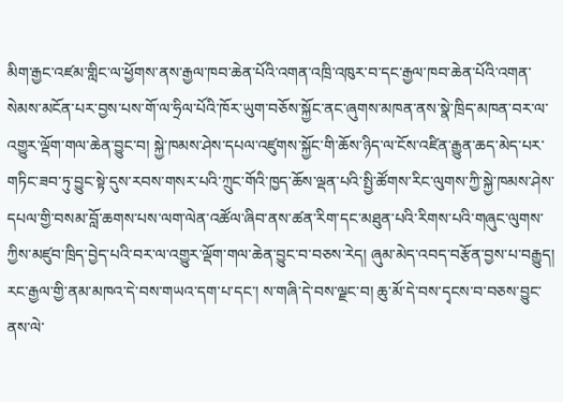མིག་རྒྱང་འཛམ་གླིང་ལ་ཕྱོགས་ནས་རྒྱལ་ཁབ་ཆེན་པོའི་འགན་འཁྲི་འཁུར་བ་དང་རྒྱལ་ཁབ་ཆེན་པོའི་འགན་སེམས་མངོན་པར་བྱས་པས་གོ་ལ་ཧྲིལ་པོའི་ཁོར་ཡུག་བཅོས་སྐྱོང་ནང་ཞུགས་མཁན་ནས་སྣེ་ཁྲིད་མཁན་བར་ལ་འགྱུར་ལྡོག་གལ་ཆེན་བྱུང་བ། སྐྱེ་ཁམས་ཤེས་དཔལ་འཛུགས་སྐྱོང་གི་ཆོས་ཉིད་ལ་ངོས་འཛིན་རྒྱུན་ཆད་མེད་པར་གཏིང་ཟབ་ཏུ་བྱུང་སྟེ་དུས་རབས་གསར་པའི་ཀྲུང་གོའི་ཁྱད་ཆོས་ལྡན་པའི་སྤྱི་ཚོགས་རིང་ལུགས་ཀྱི་སྐྱེ་ཁམས་ཤེས་དཔལ་གྱི་བསམ་བློ་ཆགས་པས་ལག་ལེན་འཚོལ་ཞིབ་ནས་ཚན་རིག་དང་མཐུན་པའི་རིགས་པའི་གཞུང་ལུགས་ཀྱིས་མཛུབ་ཁྲིད་བྱེད་པའི་བར་ལ་འགྱུར་ལྡོག་གལ་ཆེན་བྱུང་བ་བཅས་རེད། ཞུམ་མེད་འབད་བརྩོན་བྱས་པ་བརྒྱུད། རང་རྒྱལ་གྱི་ནམ་མཁའ་དེ་བས་གཡའ་དག་པ་དང་། ས་གཞི་དེ་བས་ལྗང་བ། ཆུ་མོ་དེ་བས་དྭངས་བ་བཅས་བྱུང་ནས་ལེ་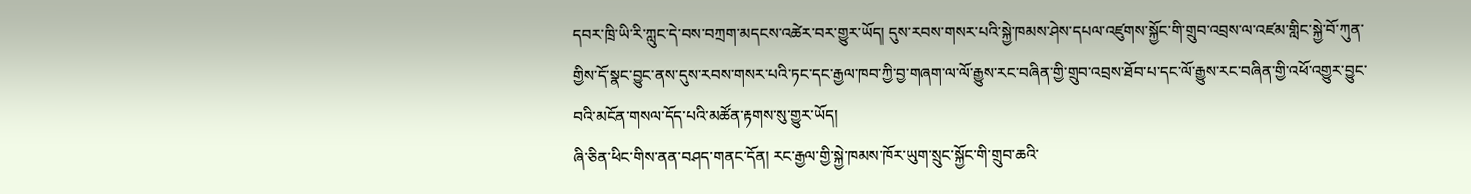དབར་ཁྲི་ཡི་རི་ཀླུང་དེ་བས་བཀྲག་མདངས་འཚེར་བར་གྱུར་ཡོད། དུས་རབས་གསར་པའི་སྐྱེ་ཁམས་ཤེས་དཔལ་འཛུགས་སྐྱོང་གི་གྲུབ་འབྲས་ལ་འཛམ་གླིང་སྐྱེ་བོ་ཀུན་གྱིས་དོ་སྣང་བྱུང་ནས་དུས་རབས་གསར་པའི་ཏང་དང་རྒྱལ་ཁབ་ཀྱི་བྱ་གཞག་ལ་ལོ་རྒྱུས་རང་བཞིན་གྱི་གྲུབ་འབྲས་ཐོབ་པ་དང་ལོ་རྒྱུས་རང་བཞིན་གྱི་འཕོ་འགྱུར་བྱུང་བའི་མངོན་གསལ་དོད་པའི་མཚོན་རྟགས་སུ་གྱུར་ཡོད།
ཞི་ཅིན་ཕིང་གིས་ནན་བཤད་གནང་དོན། རང་རྒྱལ་གྱི་སྐྱེ་ཁམས་ཁོར་ཡུག་སྲུང་སྐྱོང་གི་གྲུབ་ཆའི་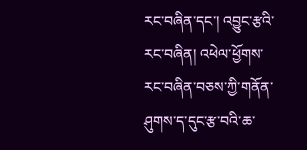རང་བཞིན་དང་། འབྱུང་རྩའི་རང་བཞིན། འཕེལ་ཕྱོགས་རང་བཞིན་བཅས་ཀྱི་གནོན་ཤུགས་ད་དུང་རྩ་བའི་ཆ་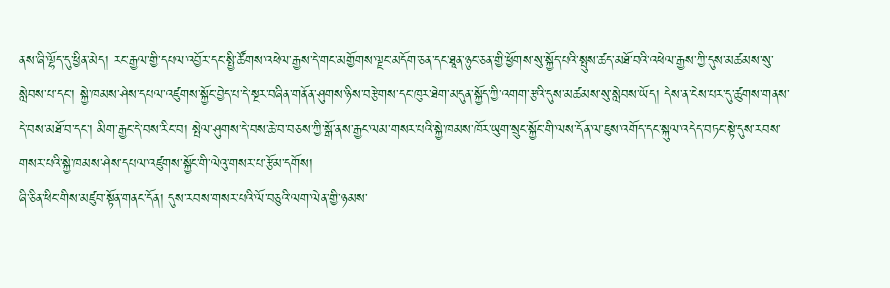ནས་ཞི་ལྷོད་དུ་ཕྱིན་མེད། རང་རྒྱལ་གྱི་དཔལ་འབྱོར་དང་སྤྱི་ཚོགས་འཕེལ་རྒྱས་དེ་གང་མགྱོགས་ལྗང་མདོག་ཅན་དང་ཐཱན་ཉུང་ཅན་གྱི་ཕྱོགས་སུ་སྐྱོད་པའི་སྤུས་ཚད་མཐོ་བའི་འཕེལ་རྒྱས་ཀྱི་དུས་མཚམས་སུ་སླེབས་པ་དང་། སྐྱེ་ཁམས་ཤེས་དཔལ་འཛུགས་སྐྱོང་བྱེད་པ་དེ་སྔར་བཞིན་གནོན་ཤུགས་ཉིས་བརྩེགས་དང་ཁུར་ཐེག་མདུན་སྐྱོད་ཀྱི་འགག་རྩའི་དུས་མཚམས་སུ་སླེབས་ཡོད། དེས་ན་ངེས་པར་དུ་ཚུགས་གནས་དེ་བས་མཐོ་བ་དང་། མིག་རྒྱང་དེ་བས་རིང་བ། སྤེལ་ཤུགས་དེ་བས་ཆེ་བ་བཅས་ཀྱི་སྒོ་ནས་རྒྱང་ལམ་གསར་པའི་སྐྱེ་ཁམས་ཁོར་ཡུག་སྲུང་སྐྱོང་གི་ལས་དོན་ལ་ཇུས་འགོད་དང་སྐུལ་འདེད་བཏང་སྟེ་དུས་རབས་གསར་པའི་སྐྱེ་ཁམས་ཤེས་དཔལ་འཛུགས་སྐྱོང་གི་ལེའུ་གསར་པ་རྩོམ་དགོས།
ཞི་ཅིན་ཕིང་གིས་མཛུབ་སྟོན་གནང་དོན། དུས་རབས་གསར་པའི་ལོ་བཅུའི་ལག་ལེན་གྱི་ཉམས་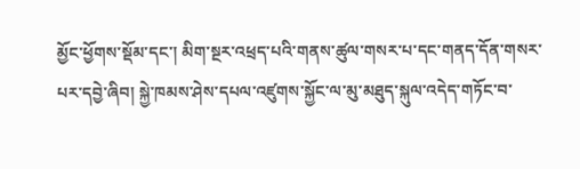མྱོང་ཕྱོགས་སྡོམ་དང་། མིག་སྔར་འཕྲད་པའི་གནས་ཚུལ་གསར་པ་དང་གནད་དོན་གསར་པར་དབྱེ་ཞིབ། སྐྱེ་ཁམས་ཤེས་དཔལ་འཛུགས་སྐྱོང་ལ་མུ་མཐུད་སྐུལ་འདེད་གཏོང་བ་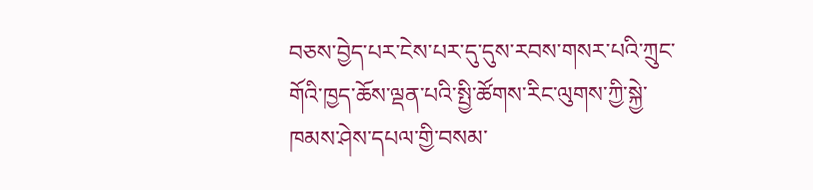བཅས་བྱེད་པར་ངེས་པར་དུ་དུས་རབས་གསར་པའི་ཀྲུང་གོའི་ཁྱད་ཆོས་ལྡན་པའི་སྤྱི་ཚོགས་རིང་ལུགས་ཀྱི་སྐྱེ་ཁམས་ཤེས་དཔལ་གྱི་བསམ་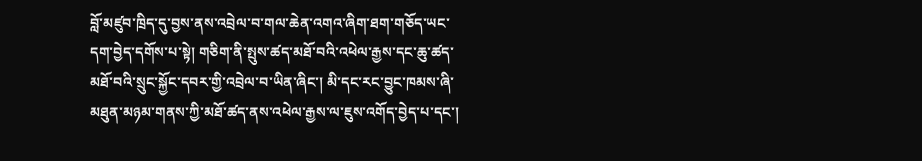བློ་མཛུབ་ཁྲིད་དུ་བྱས་ནས་འབྲེལ་བ་གལ་ཆེན་འགའ་ཞིག་ཐག་གཅོད་ཡང་དག་བྱེད་དགོས་པ་སྟེ། གཅིག་ནི་སྤུས་ཚད་མཐོ་བའི་འཕེལ་རྒྱས་དང་ཆུ་ཚད་མཐོ་བའི་སྲུང་སྐྱོང་དབར་གྱི་འབྲེལ་བ་ཡིན་ཞིང་། མི་དང་རང་བྱུང་ཁམས་ཞི་མཐུན་མཉམ་གནས་ཀྱི་མཐོ་ཚད་ནས་འཕེལ་རྒྱས་ལ་ཇུས་འགོད་བྱེད་པ་དང་།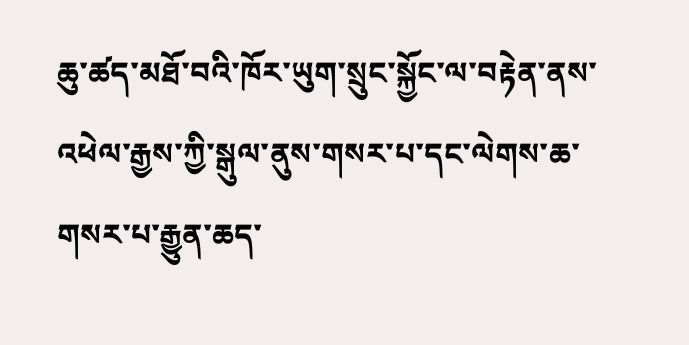ཆུ་ཚད་མཐོ་བའི་ཁོར་ཡུག་སྲུང་སྐྱོང་ལ་བརྟེན་ནས་འཕེལ་རྒྱས་ཀྱི་སྒུལ་ནུས་གསར་པ་དང་ལེགས་ཆ་གསར་པ་རྒྱུན་ཆད་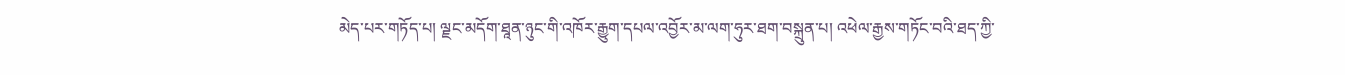མེད་པར་གཏོད་པ། ལྗང་མདོག་ཐཱན་ཉུང་གི་འཁོར་རྒྱུག་དཔལ་འབྱོར་མ་ལག་ཧུར་ཐག་བསྐྲུན་པ། འཕེལ་རྒྱས་གཏོང་བའི་ཐད་ཀྱི་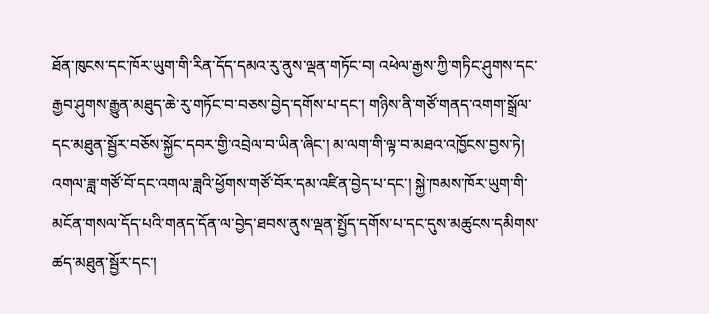ཐོན་ཁུངས་དང་ཁོར་ཡུག་གི་རིན་དོད་དམའ་རུ་ནུས་ལྡན་གཏོང་བ། འཕེལ་རྒྱས་ཀྱི་གཏིང་ཤུགས་དང་རྒྱབ་ཤུགས་རྒྱུན་མཐུད་ཆེ་རུ་གཏོང་བ་བཅས་བྱེད་དགོས་པ་དང་། གཉིས་ནི་གཙོ་གནད་འགག་སྒྲོལ་དང་མཐུན་སྦྱོར་བཅོས་སྐྱོང་དབར་གྱི་འབྲེལ་བ་ཡིན་ཞིང་། མ་ལག་གི་ལྟ་བ་མཐའ་འཁྱོངས་བྱས་ཏེ། འགལ་ཟླ་གཙོ་བོ་དང་འགལ་ཟླའི་ཕྱོགས་གཙོ་བོར་དམ་འཛིན་བྱེད་པ་དང་། སྐྱེ་ཁམས་ཁོར་ཡུག་གི་མངོན་གསལ་དོད་པའི་གནད་དོན་ལ་བྱེད་ཐབས་ནུས་ལྡན་སྤྱོད་དགོས་པ་དང་དུས་མཚུངས་དམིགས་ཚད་མཐུན་སྦྱོར་དང་།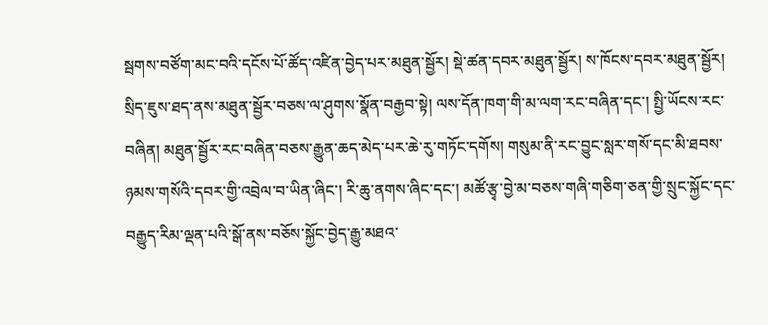སྦགས་བཙོག་མང་བའི་དངོས་པོ་ཚོད་འཛིན་བྱེད་པར་མཐུན་སྦྱོར། སྡེ་ཚན་དབར་མཐུན་སྦྱོར། ས་ཁོངས་དབར་མཐུན་སྦྱོར། སྲིད་ཇུས་ཐད་ནས་མཐུན་སྦྱོར་བཅས་ལ་ཤུགས་སྣོན་བརྒྱབ་སྟེ། ལས་དོན་ཁག་གི་མ་ལག་རང་བཞིན་དང་། སྤྱི་ཡོངས་རང་བཞིན། མཐུན་སྦྱོར་རང་བཞིན་བཅས་རྒྱུན་ཆད་མེད་པར་ཆེ་རུ་གཏོང་དགོས། གསུམ་ནི་རང་བྱུང་སླར་གསོ་དང་མི་ཐབས་ཉམས་གསོའི་དབར་གྱི་འབྲེལ་བ་ཡིན་ཞིང་། རི་ཆུ་ནགས་ཞིང་དང་། མཚོ་རྩྭ་བྱེ་མ་བཅས་གཞི་གཅིག་ཅན་གྱི་སྲུང་སྐྱོང་དང་བརྒྱུད་རིམ་ལྡན་པའི་སྒོ་ནས་བཅོས་སྐྱོང་བྱེད་རྒྱུ་མཐའ་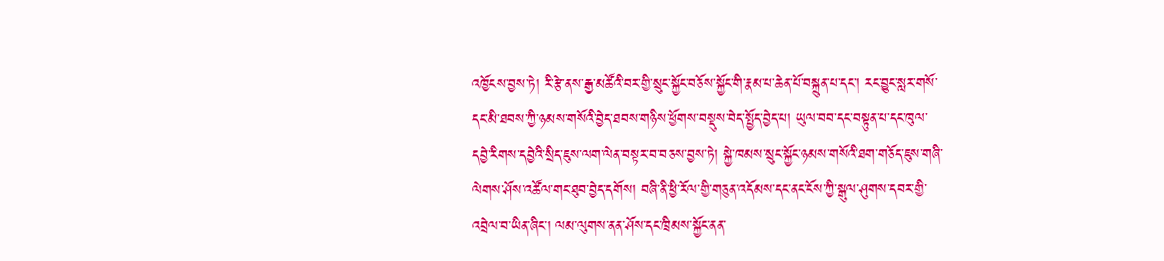འཁྱོངས་བྱས་ཏེ། རི་རྩེ་ནས་རྒྱ་མཚོའི་བར་གྱི་སྲུང་སྐྱོང་བཅོས་སྐྱོང་གི་རྣམ་པ་ཆེན་པོ་བསྐྲུན་པ་དང་། རང་བྱུང་སླར་གསོ་དང་མི་ཐབས་ཀྱི་ཉམས་གསོའི་བྱེད་ཐབས་གཉིས་ཕྱོགས་བསྡུས་བེད་སྤྱོད་བྱེད་པ། ཡུལ་བབ་དང་བསྟུན་པ་དང་ཁུལ་དབྱེ་རིགས་དབྱེའི་སྲིད་ཇུས་ལག་ལེན་བསྟར་བ་བཅས་བྱས་ཏེ། སྐྱེ་ཁམས་སྲུང་སྐྱོང་ཉམས་གསོའི་ཐག་གཅོད་ཇུས་གཞི་ལེགས་ཤོས་འཚོལ་གང་ཐུབ་བྱེད་དགོས། བཞི་ནི་ཕྱི་རོལ་གྱི་གཅུན་འདོམས་དང་ནང་ངོས་ཀྱི་སྒུལ་ཤུགས་དབར་གྱི་འབྲེལ་བ་ཡིན་ཞིང་། ལམ་ལུགས་ནན་ཤོས་དང་ཁྲིམས་སྐྱོང་ནན་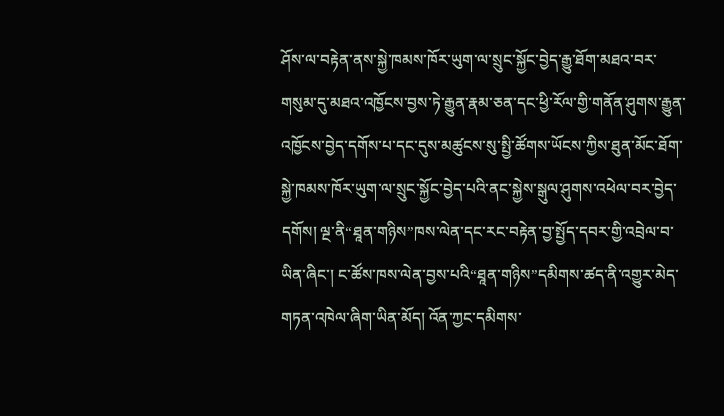ཤོས་ལ་བརྟེན་ནས་སྐྱེ་ཁམས་ཁོར་ཡུག་ལ་སྲུང་སྐྱོང་བྱེད་རྒྱུ་ཐོག་མཐའ་བར་གསུམ་དུ་མཐའ་འཁྱོངས་བྱས་ཏེ་རྒྱུན་རྣམ་ཅན་དང་ཕྱི་རོལ་གྱི་གནོན་ཤུགས་རྒྱུན་འཁྱོངས་བྱེད་དགོས་པ་དང་དུས་མཚུངས་སུ་སྤྱི་ཚོགས་ཡོངས་ཀྱིས་ཐུན་མོང་ཐོག་སྐྱེ་ཁམས་ཁོར་ཡུག་ལ་སྲུང་སྐྱོང་བྱེད་པའི་ནང་སྐྱེས་སྒུལ་ཤུགས་འཕེལ་བར་བྱེད་དགོས། ལྔ་ནི“ཐཱན་གཉིས”ཁས་ལེན་དང་རང་བརྟེན་བྱ་སྤྱོད་དབར་གྱི་འབྲེལ་བ་ཡིན་ཞིང་། ང་ཚོས་ཁས་ལེན་བྱས་པའི“ཐཱན་གཉིས”དམིགས་ཚད་ནི་འགྱུར་མེད་གཏན་འཁེལ་ཞིག་ཡིན་མོད། འོན་ཀྱང་དམིགས་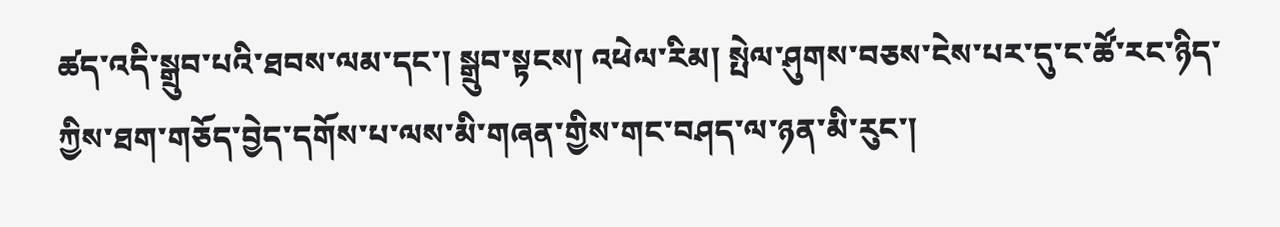ཚད་འདི་སྒྲུབ་པའི་ཐབས་ལམ་དང་། སྒྲུབ་སྟངས། འཕེལ་རིམ། སྤེལ་ཤུགས་བཅས་ངེས་པར་དུ་ང་ཚོ་རང་ཉིད་ཀྱིས་ཐག་གཅོད་བྱེད་དགོས་པ་ལས་མི་གཞན་གྱིས་གང་བཤད་ལ་ཉན་མི་རུང་།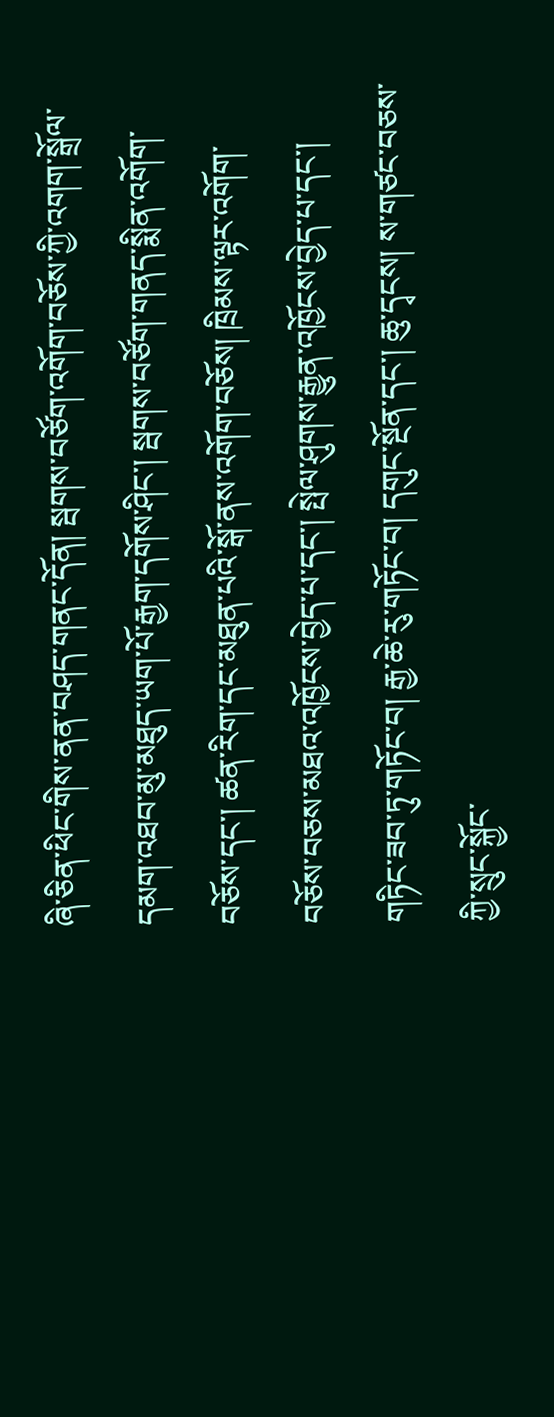ཞི་ཅིན་ཕིང་གིས་ནན་བཤད་གནང་དོན། སྦགས་བཙོག་འགོག་བཅོས་ཀྱི་འགག་སྒྲོལ་དམག་འཐབ་མུ་མཐུད་ཡག་པོ་རྒྱག་དགོས་ཤིང་། སྦགས་བཙོག་གནད་སྨིན་འགོག་བཅོས་དང་། ཚན་རིག་དང་མཐུན་པའི་སྒོ་ནས་འགོག་བཅོས། ཁྲིམས་ལྟར་འགོག་བཅོས་བཅས་མཐའ་འཁྱོངས་བྱེད་པ་དང་། སྤེལ་ཤུགས་རྒྱུན་འཁྱོངས་བྱེད་པ་དང་། གཏིང་ཟབ་ཏུ་གཏོང་བ། རྒྱ་ཆེ་རུ་གཏོང་བ། དགུང་སྔོན་དང་། ཆུ་དྭངས། ས་གཙང་བཅས་ཀྱི་སྲུང་སྐྱོང་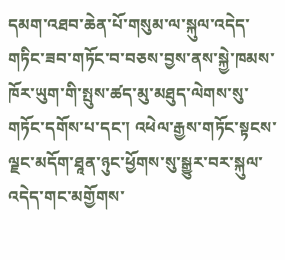དམག་འཐབ་ཆེན་པོ་གསུམ་ལ་སྐུལ་འདེད་གཏིང་ཟབ་གཏོང་བ་བཅས་བྱས་ནས་སྐྱེ་ཁམས་ཁོར་ཡུག་གི་སྤུས་ཚད་མུ་མཐུད་ལེགས་སུ་གཏོང་དགོས་པ་དང་། འཕེལ་རྒྱས་གཏོང་སྟངས་ལྗང་མདོག་ཐཱན་ཉུང་ཕྱོགས་སུ་སྒྱུར་བར་སྐུལ་འདེད་གང་མགྱོགས་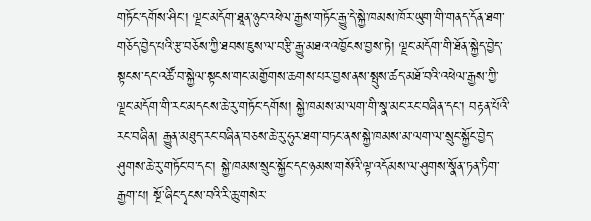གཏོང་དགོས་ཤིང་། ལྗང་མདོག་ཐཱན་ཉུང་འཕེལ་རྒྱས་གཏོང་རྒྱུ་དེ་སྐྱེ་ཁམས་ཁོར་ཡུག་གི་གནད་དོན་ཐག་གཅོད་བྱེད་པའི་རྩ་བཅོས་ཀྱི་ཐབས་ཇུས་ལ་བརྩི་རྒྱུ་མཐའ་འཁྱོངས་བྱས་ཏེ། ལྗང་མདོག་གི་ཐོན་སྐྱེད་བྱེད་སྟངས་དང་འཚོ་བ་སྐྱེལ་སྟངས་གང་མགྱོགས་ཆགས་པར་བྱས་ནས་སྤུས་ཚད་མཐོ་བའི་འཕེལ་རྒྱས་ཀྱི་ལྗང་མདོག་གི་རང་མདངས་ཆེ་རུ་གཏོང་དགོས། སྐྱེ་ཁམས་མ་ལག་གི་སྣ་མང་རང་བཞིན་དང་། བརྟན་པོའི་རང་བཞིན། རྒྱུན་མཐུད་རང་བཞིན་བཅས་ཆེ་རུ་ཧུར་ཐག་བཏང་ནས་སྐྱེ་ཁམས་མ་ལག་ལ་སྲུང་སྐྱོང་བྱེད་ཤུགས་ཆེ་རུ་གཏོང་བ་དང་། སྐྱེ་ཁམས་སྲུང་སྐྱོང་དང་ཉམས་གསོའི་ལྟ་འདོམས་ལ་ཤུགས་སྣོན་ཏན་ཏིག་རྒྱག་པ། སྔོ་ཞིང་དྭངས་བའི་རི་ཆུ་གསེར་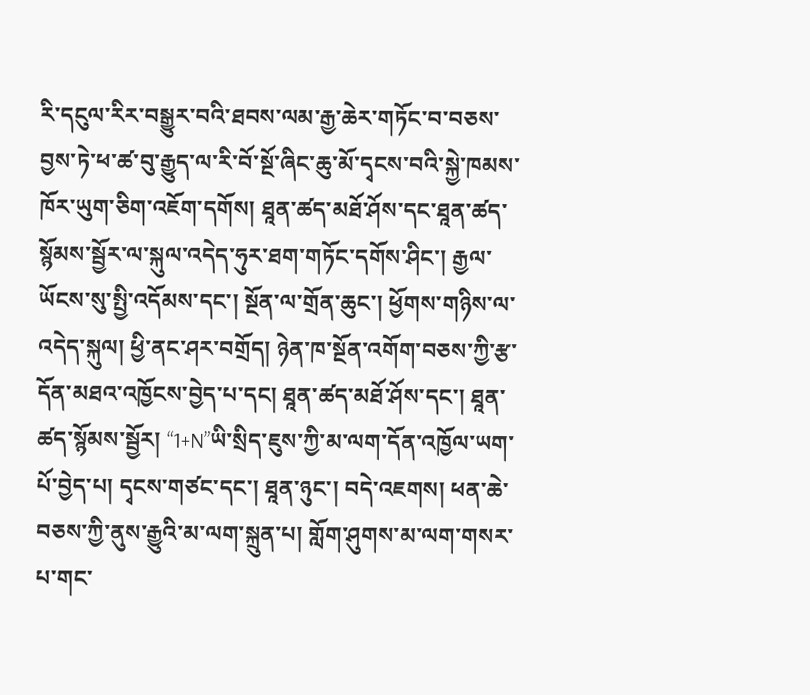རི་དངུལ་རིར་བསྒྱུར་བའི་ཐབས་ལམ་རྒྱ་ཆེར་གཏོང་བ་བཅས་བྱས་ཏེ་ཕ་ཚ་བུ་རྒྱུད་ལ་རི་བོ་སྔོ་ཞིང་ཆུ་མོ་དྭངས་བའི་སྐྱེ་ཁམས་ཁོར་ཡུག་ཅིག་འཇོག་དགོས། ཐཱན་ཚད་མཐོ་ཤོས་དང་ཐཱན་ཚད་སྙོམས་སྦྱོར་ལ་སྐུལ་འདེད་ཧུར་ཐག་གཏོང་དགོས་ཤིང་། རྒྱལ་ཡོངས་སུ་སྤྱི་འདོམས་དང་། སྔོན་ལ་གྲོན་ཆུང་། ཕྱོགས་གཉིས་ལ་འདེད་སྐུལ། ཕྱི་ནང་ཤར་བགྲོད། ཉེན་ཁ་སྔོན་འགོག་བཅས་ཀྱི་རྩ་དོན་མཐའ་འཁྱོངས་བྱེད་པ་དང། ཐཱན་ཚད་མཐོ་ཤོས་དང་། ཐཱན་ཚད་སྙོམས་སྦྱོར། “1+N”ཡི་སྲིད་ཇུས་ཀྱི་མ་ལག་དོན་འཁྱོལ་ཡག་པོ་བྱེད་པ། དྭངས་གཙང་དང་། ཐཱན་ཉུང་། བདེ་འཇགས། ཕན་ཆེ་བཅས་ཀྱི་ནུས་རྒྱུའི་མ་ལག་སྐྲུན་པ། གློག་ཤུགས་མ་ལག་གསར་པ་གང་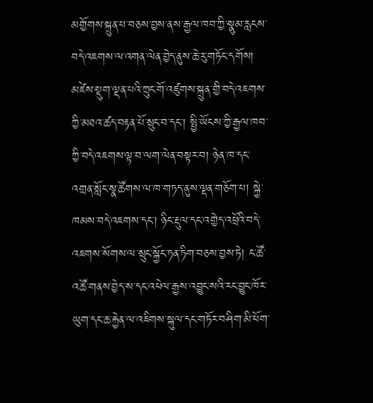མགྱོགས་སྐྲུན་པ་བཅས་བྱས་ནས་རྒྱལ་ཁབ་ཀྱི་སྣུམ་རླངས་བདེ་འཇགས་ལ་འགན་ལེན་བྱེད་ནུས་ཆེ་རུ་གཏོང་དགོས། མཛེས་སྡུག་ལྡན་པའི་ཀྲུང་གོ་འཛུགས་སྐྲུན་གྱི་བདེ་འཇགས་ཀྱི་མཐའ་ཚད་བརྟན་པོ་སྲུང་བ་དང་། སྤྱི་ཡོངས་ཀྱི་རྒྱལ་ཁབ་ཀྱི་བདེ་འཇགས་ལྟ་བ་ལག་ལེན་བསྟར་བ། ཉེན་ཁ་དང་འགྲན་སློང་སྣ་ཚོགས་ལ་ཁ་གཏད་ནུས་ལྡན་གཅོག་པ། སྐྱེ་ཁམས་བདེ་འཇགས་དང་། ཉིང་རྡུལ་དང་འགྱེད་འཕྲོའི་བདེ་འཇགས་སོགས་ལ་སྲུང་སྐྱོང་ཏན་ཏིག་བཅས་བྱས་ཏེ། ང་ཚོ་འཚོ་གནས་བྱེད་ས་དང་འཕེལ་རྒྱས་འབྱུང་སའི་རང་བྱུང་ཁོར་ཡུག་དང་ཆ་རྐྱེན་ལ་འཇིགས་སྐུལ་དང་གཏོར་བཤིག་མི་ཕོག་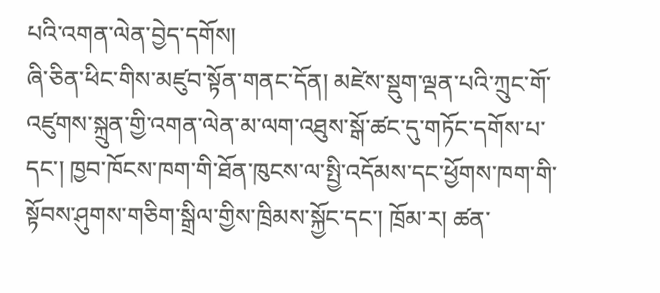པའི་འགན་ལེན་བྱེད་དགོས།
ཞི་ཅིན་ཕིང་གིས་མཛུབ་སྟོན་གནང་དོན། མཛེས་སྡུག་ལྡན་པའི་ཀྲུང་གོ་འཛུགས་སྐྲུན་གྱི་འགན་ལེན་མ་ལག་འཐུས་སྒོ་ཚང་དུ་གཏོང་དགོས་པ་དང་། ཁྱབ་ཁོངས་ཁག་གི་ཐོན་ཁུངས་ལ་སྤྱི་འདོམས་དང་ཕྱོགས་ཁག་གི་སྟོབས་ཤུགས་གཅིག་སྒྲིལ་གྱིས་ཁྲིམས་སྐྱོང་དང་། ཁྲོམ་ར། ཚན་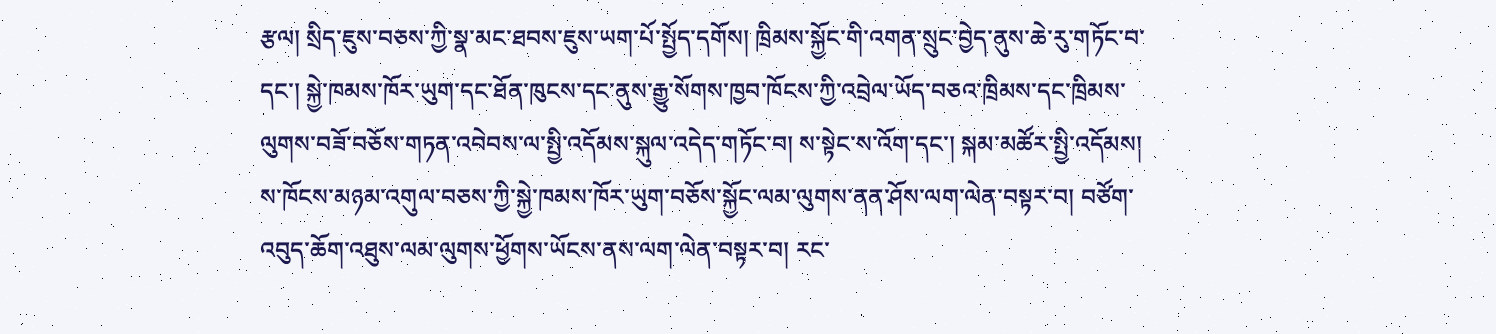རྩལ། སྲིད་ཇུས་བཅས་ཀྱི་སྣ་མང་ཐབས་ཇུས་ཡག་པོ་སྤྱོད་དགོས། ཁྲིམས་སྐྱོང་གི་འགན་སྲུང་བྱེད་ནུས་ཆེ་རུ་གཏོང་བ་དང་། སྐྱེ་ཁམས་ཁོར་ཡུག་དང་ཐོན་ཁུངས་དང་ནུས་རྒྱུ་སོགས་ཁྱབ་ཁོངས་ཀྱི་འབྲེལ་ཡོད་བཅའ་ཁྲིམས་དང་ཁྲིམས་ལུགས་བཟོ་བཅོས་གཏན་འབེབས་ལ་སྤྱི་འདོམས་སྐུལ་འདེད་གཏོང་བ། ས་སྟེང་ས་འོག་དང་། སྐམ་མཚོར་སྤྱི་འདོམས། ས་ཁོངས་མཉམ་འགུལ་བཅས་ཀྱི་སྐྱེ་ཁམས་ཁོར་ཡུག་བཅོས་སྐྱོང་ལམ་ལུགས་ནན་ཤོས་ལག་ལེན་བསྟར་བ། བཙོག་འབུད་ཆོག་འཐུས་ལམ་ལུགས་ཕྱོགས་ཡོངས་ནས་ལག་ལེན་བསྟར་བ། རང་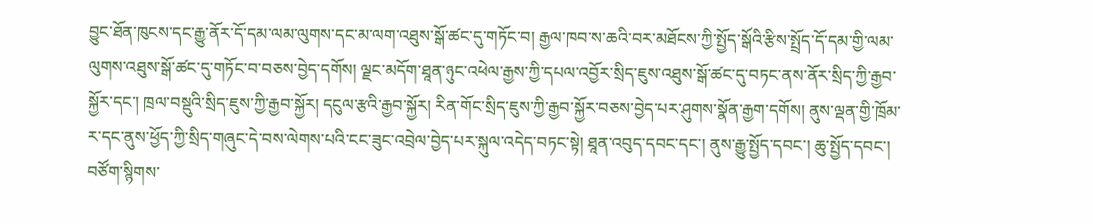བྱུང་ཐོན་ཁུངས་དང་རྒྱུ་ནོར་དོ་དམ་ལམ་ལུགས་དང་མ་ལག་འཐུས་སྒོ་ཚང་དུ་གཏོང་བ། རྒྱལ་ཁབ་ས་ཆའི་བར་མཐོངས་ཀྱི་སྤྱོད་སྒོའི་རྩིས་སྤྲོད་དོ་དམ་གྱི་ལམ་ལུགས་འཐུས་སྒོ་ཚང་དུ་གཏོང་བ་བཅས་བྱེད་དགོས། ལྗང་མདོག་ཐཱན་ཉུང་འཕེལ་རྒྱས་ཀྱི་དཔལ་འབྱོར་སྲིད་ཇུས་འཐུས་སྒོ་ཚང་དུ་བཏང་ནས་ནོར་སྲིད་ཀྱི་རྒྱབ་སྐྱོར་དང་། ཁྲལ་བསྡུའི་སྲིད་ཇུས་ཀྱི་རྒྱབ་སྐྱོར། དངུལ་རྩའི་རྒྱབ་སྐྱོར། རིན་གོང་སྲིད་ཇུས་ཀྱི་རྒྱབ་སྐྱོར་བཅས་བྱེད་པར་ཤུགས་སྣོན་རྒྱག་དགོས། ནུས་ལྡན་གྱི་ཁྲོམ་ར་དང་ནུས་ཕྱོད་ཀྱི་སྲིད་གཞུང་དེ་བས་ལེགས་པའི་ངང་ཟུང་འབྲེལ་བྱེད་པར་སྐུལ་འདེད་བཏང་སྟེ། ཐཱན་འབུད་དབང་དང་། ནུས་རྒྱུ་སྤྱོད་དབང་། ཆུ་སྤྱོད་དབང་། བཙོག་སྙིགས་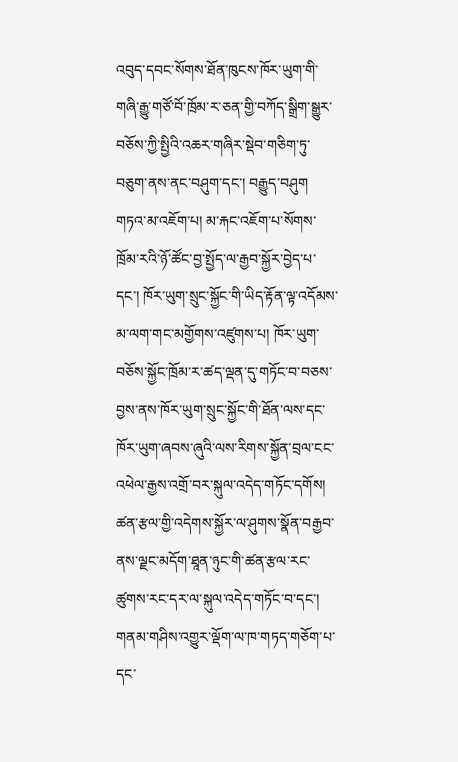འབུད་དབང་སོགས་ཐོན་ཁུངས་ཁོར་ཡུག་གི་གཞི་རྒྱུ་གཙོ་བོ་ཁྲོམ་ར་ཅན་གྱི་བཀོད་སྒྲིག་སྒྱུར་བཅོས་ཀྱི་སྤྱིའི་འཆར་གཞིར་སྡེབ་གཅིག་ཏུ་བཅུག་ནས་ནང་བཤུག་དང་། བརྒྱུད་བཤུག གཏའ་མ་འཇོག་པ། མ་རྐང་འཇོག་པ་སོགས་ཁྲོམ་རའི་ཉོ་ཚོང་བྱ་སྤྱོད་ལ་རྒྱབ་སྐྱོར་བྱེད་པ་དང་། ཁོར་ཡུག་སྲུང་སྐྱོང་གི་ཡིད་རྟོན་ལྟ་འདོམས་མ་ལག་གང་མགྱོགས་འཛུགས་པ། ཁོར་ཡུག་བཅོས་སྐྱོང་ཁྲོམ་ར་ཚད་ལྡན་དུ་གཏོང་བ་བཅས་བྱས་ནས་ཁོར་ཡུག་སྲུང་སྐྱོང་གི་ཐོན་ལས་དང་ཁོར་ཡུག་ཞབས་ཞུའི་ལས་རིགས་སྐྱོན་བྲལ་ངང་འཕེལ་རྒྱས་འགྲོ་བར་སྐུལ་འདེད་གཏོང་དགོས། ཚན་རྩལ་གྱི་འདེགས་སྐྱོར་ལ་ཤུགས་སྣོན་བརྒྱབ་ནས་ལྗང་མདོག་ཐཱན་ཉུང་གི་ཚན་རྩལ་རང་ཚུགས་རང་དར་ལ་སྐུལ་འདེད་གཏོང་བ་དང་། གནམ་གཤིས་འགྱུར་ལྡོག་ལ་ཁ་གཏད་གཅོག་པ་དང་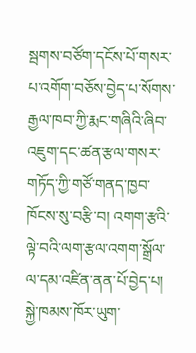སྦགས་བཙོག་དངོས་པོ་གསར་པ་འགོག་བཅོས་བྱེད་པ་སོགས་རྒྱལ་ཁབ་ཀྱི་རྨང་གཞིའི་ཞིབ་འཇུག་དང་ཚན་རྩལ་གསར་གཏོད་ཀྱི་གཙོ་གནད་ཁྱབ་ཁོངས་སུ་བརྩི་བ། འགག་རྩའི་ལྟེ་བའི་ལག་རྩལ་འགག་སྒྲོལ་ལ་དམ་འཛིན་ནན་པོ་བྱེད་པ། སྐྱེ་ཁམས་ཁོར་ཡུག་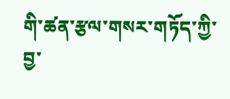གི་ཚན་རྩལ་གསར་གཏོད་ཀྱི་བྱ་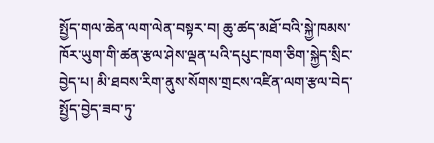སྤྱོད་གལ་ཆེན་ལག་ལེན་བསྟར་བ། ཆུ་ཚད་མཐོ་བའི་སྐྱེ་ཁམས་ཁོར་ཡུག་གི་ཚན་རྩལ་ཤེས་ལྡན་པའི་དཔུང་ཁག་ཅིག་སྐྱེད་སྲིང་བྱེད་པ། མི་ཐབས་རིག་ནུས་སོགས་གྲངས་འཛིན་ལག་རྩལ་བེད་སྤྱོད་བྱེད་ཟབ་ཏུ་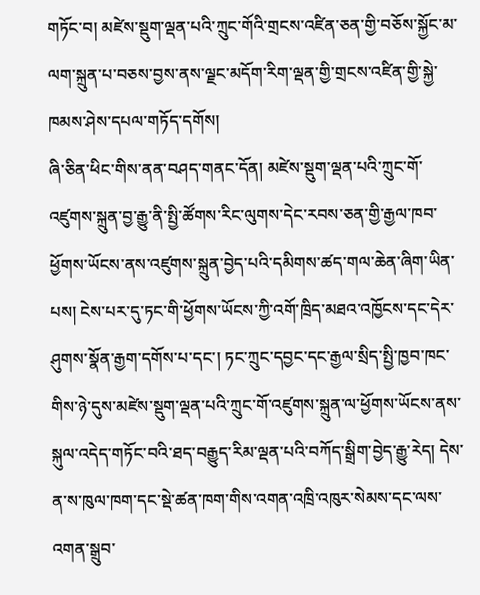གཏོང་བ། མཛེས་སྡུག་ལྡན་པའི་ཀྲུང་གོའི་གྲངས་འཛིན་ཅན་གྱི་བཅོས་སྐྱོང་མ་ལག་སྐྲུན་པ་བཅས་བྱས་ནས་ལྗང་མདོག་རིག་ལྡན་གྱི་གྲངས་འཛིན་གྱི་སྐྱེ་ཁམས་ཤེས་དཔལ་གཏོད་དགོས།
ཞི་ཅིན་ཕིང་གིས་ནན་བཤད་གནང་དོན། མཛེས་སྡུག་ལྡན་པའི་ཀྲུང་གོ་འཛུགས་སྐྲུན་བྱ་རྒྱུ་ནི་སྤྱི་ཚོགས་རིང་ལུགས་དེང་རབས་ཅན་གྱི་རྒྱལ་ཁབ་ཕྱོགས་ཡོངས་ནས་འཛུགས་སྐྲུན་བྱེད་པའི་དམིགས་ཚད་གལ་ཆེན་ཞིག་ཡིན་པས། ངེས་པར་དུ་ཏང་གི་ཕྱོགས་ཡོངས་ཀྱི་འགོ་ཁྲིད་མཐའ་འཁྱོངས་དང་དེར་ཤུགས་སྣོན་རྒྱག་དགོས་པ་དང་། ཏང་ཀྲུང་དབྱང་དང་རྒྱལ་སྲིད་སྤྱི་ཁྱབ་ཁང་གིས་ཉེ་དུས་མཛེས་སྡུག་ལྡན་པའི་ཀྲུང་གོ་འཛུགས་སྐྲུན་ལ་ཕྱོགས་ཡོངས་ནས་སྐུལ་འདེད་གཏོང་བའི་ཐད་བརྒྱུད་རིམ་ལྡན་པའི་བཀོད་སྒྲིག་བྱེད་རྒྱུ་རེད། དེས་ན་ས་ཁུལ་ཁག་དང་སྡེ་ཚན་ཁག་གིས་འགན་འཁྲི་འཁུར་སེམས་དང་ལས་འགན་སྒྲུབ་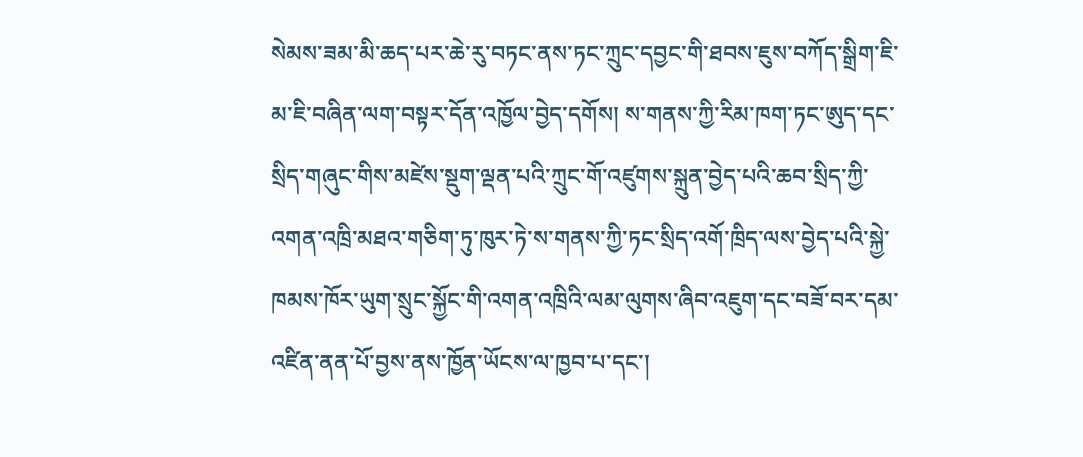སེམས་ཟམ་མི་ཆད་པར་ཆེ་རུ་བཏང་ནས་ཏང་ཀྲུང་དབྱང་གི་ཐབས་ཇུས་བཀོད་སྒྲིག་ཇི་མ་ཇི་བཞིན་ལག་བསྟར་དོན་འཁྱོལ་བྱེད་དགོས། ས་གནས་ཀྱི་རིམ་ཁག་ཏང་ཨུད་དང་སྲིད་གཞུང་གིས་མཛེས་སྡུག་ལྡན་པའི་ཀྲུང་གོ་འཛུགས་སྐྲུན་བྱེད་པའི་ཆབ་སྲིད་ཀྱི་འགན་འཁྲི་མཐའ་གཅིག་ཏུ་ཁུར་ཏེ་ས་གནས་ཀྱི་ཏང་སྲིད་འགོ་ཁྲིད་ལས་བྱེད་པའི་སྐྱེ་ཁམས་ཁོར་ཡུག་སྲུང་སྐྱོང་གི་འགན་འཁྲིའི་ལམ་ལུགས་ཞིབ་འཇུག་དང་བཟོ་བར་དམ་འཛིན་ནན་པོ་བྱས་ནས་ཁྱོན་ཡོངས་ལ་ཁྱབ་པ་དང་།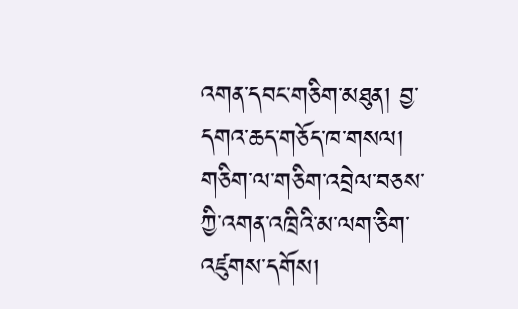འགན་དབང་གཅིག་མཐུན། བྱ་དགའ་ཆད་གཅོད་ཁ་གསལ། གཅིག་ལ་གཅིག་འབྲེལ་བཅས་ཀྱི་འགན་འཁྲིའི་མ་ལག་ཅིག་འཛུགས་དགོས།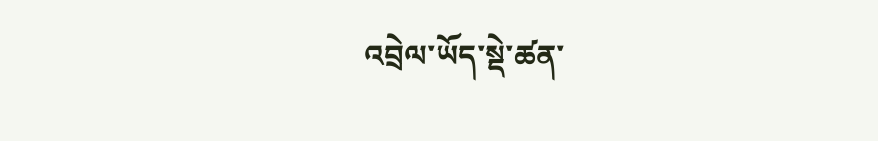འབྲེལ་ཡོད་སྡེ་ཚན་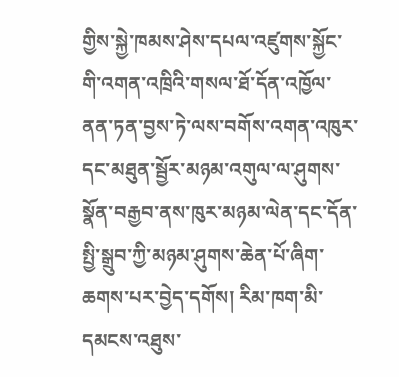གྱིས་སྐྱེ་ཁམས་ཤེས་དཔལ་འཛུགས་སྐྱོང་གི་འགན་འཁྲིའི་གསལ་ཐོ་དོན་འཁྱོལ་ནན་ཏན་བྱས་ཏེ་ལས་བགོས་འགན་འཁུར་དང་མཐུན་སྦྱོར་མཉམ་འགུལ་ལ་ཤུགས་སྣོན་བརྒྱབ་ནས་ཁུར་མཉམ་ལེན་དང་དོན་སྤྱི་སྒྲུབ་ཀྱི་མཉམ་ཤུགས་ཆེན་པོ་ཞིག་ཆགས་པར་བྱེད་དགོས། རིམ་ཁག་མི་དམངས་འཐུས་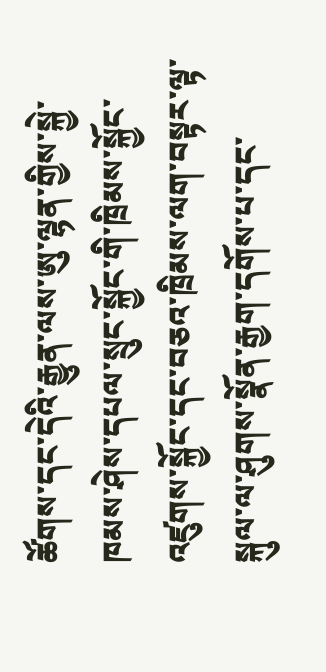ཚོགས་དང་དེའི་རྒྱུན་ལས་ཨུ་ལྷན་གྱིས་སྐྱེ་ཁམས་ཤེས་དཔལ་སྲུང་སྐྱོང་གི་ཁྲིམས་སྐྱོང་འཛུགས་སྐྱོང་དང་བཅའ་ཁྲིམས་ལག་བསྟར་ལྟ་སྐུལ་ལ་ཤུགས་སྣོན་རྒྱག་དགོས་པ་དང་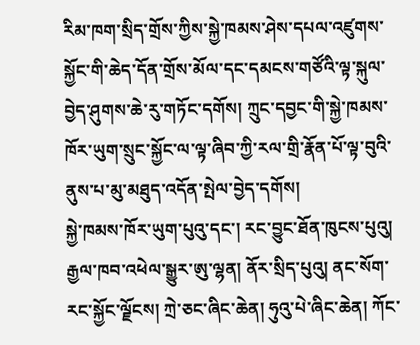རིམ་ཁག་སྲིད་གྲོས་ཀྱིས་སྐྱེ་ཁམས་ཤེས་དཔལ་འཛུགས་སྐྱོང་གི་ཆེད་དོན་གྲོས་མོལ་དང་དམངས་གཙོའི་ལྟ་སྐུལ་བྱེད་ཤུགས་ཆེ་རུ་གཏོང་དགོས། ཀྲུང་དབྱང་གི་སྐྱེ་ཁམས་ཁོར་ཡུག་སྲུང་སྐྱོང་ལ་ལྟ་ཞིབ་ཀྱི་རལ་གྲི་རྣོན་པོ་ལྟ་བུའི་ནུས་པ་མུ་མཐུད་འདོན་སྤེལ་བྱེད་དགོས།
སྐྱེ་ཁམས་ཁོར་ཡུག་པུའུ་དང་། རང་བྱུང་ཐོན་ཁུངས་པུའུ། རྒྱལ་ཁབ་འཕེལ་སྒྱུར་ཨུ་ལྷན། ནོར་སྲིད་པུའུ། ནང་སོག་རང་སྐྱོང་ལྗོངས། ཀྲེ་ཅང་ཞིང་ཆེན། ཧུའུ་པེ་ཞིང་ཆེན། ཀོང་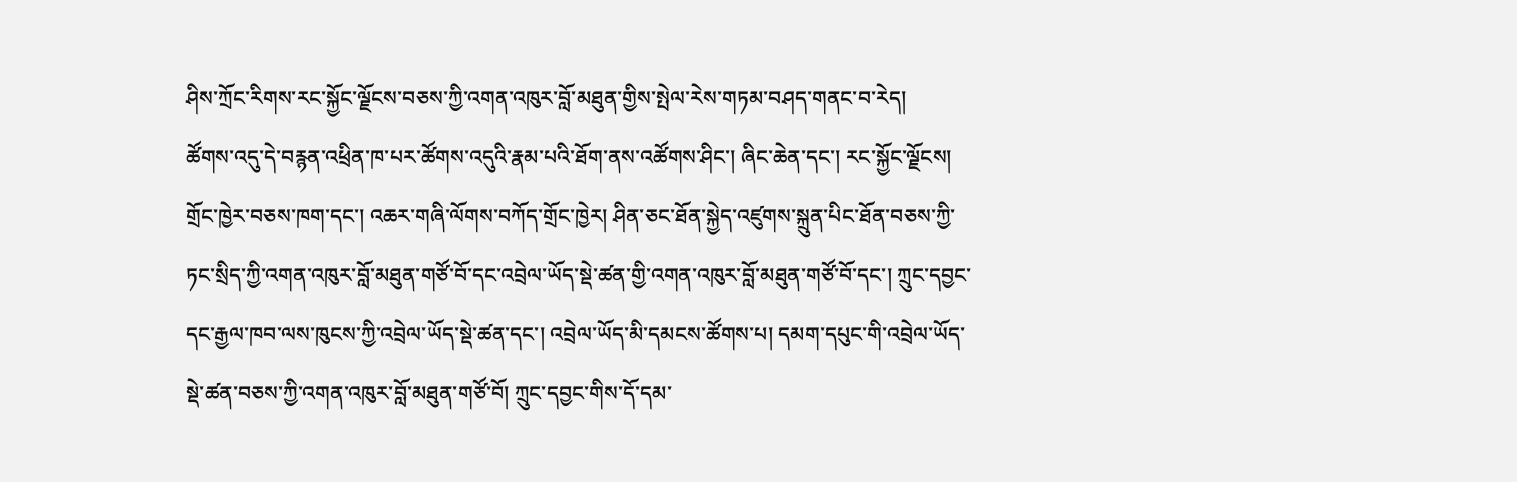ཤིས་ཀྲོང་རིགས་རང་སྐྱོང་ལྗོངས་བཅས་ཀྱི་འགན་འཁུར་བློ་མཐུན་གྱིས་སྤེལ་རེས་གཏམ་བཤད་གནང་བ་རེད།
ཚོགས་འདུ་དེ་བརྙན་འཕྲིན་ཁ་པར་ཚོགས་འདུའི་རྣམ་པའི་ཐོག་ནས་འཚོགས་ཤིང་། ཞིང་ཆེན་དང་། རང་སྐྱོང་ལྗོངས། གྲོང་ཁྱེར་བཅས་ཁག་དང་། འཆར་གཞི་ལོགས་བཀོད་གྲོང་ཁྱེར། ཤིན་ཅང་ཐོན་སྐྱེད་འཛུགས་སྐྲུན་པིང་ཐོན་བཅས་ཀྱི་ཏང་སྲིད་ཀྱི་འགན་འཁུར་བློ་མཐུན་གཙོ་བོ་དང་འབྲེལ་ཡོད་སྡེ་ཚན་གྱི་འགན་འཁུར་བློ་མཐུན་གཙོ་བོ་དང་། ཀྲུང་དབྱང་དང་རྒྱལ་ཁབ་ལས་ཁུངས་ཀྱི་འབྲེལ་ཡོད་སྡེ་ཚན་དང་། འབྲེལ་ཡོད་མི་དམངས་ཚོགས་པ། དམག་དཔུང་གི་འབྲེལ་ཡོད་སྡེ་ཚན་བཅས་ཀྱི་འགན་འཁུར་བློ་མཐུན་གཙོ་བོ། ཀྲུང་དབྱང་གིས་དོ་དམ་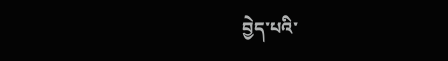བྱེད་པའི་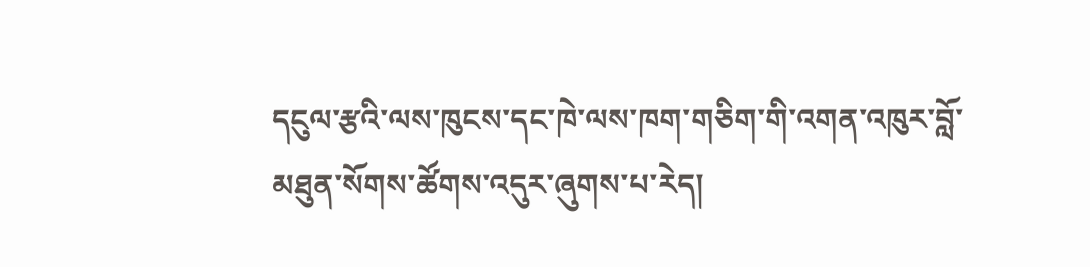དངུལ་རྩའི་ལས་ཁུངས་དང་ཁེ་ལས་ཁག་གཅིག་གི་འགན་འཁུར་བློ་མཐུན་སོགས་ཚོགས་འདུར་ཞུགས་པ་རེད།